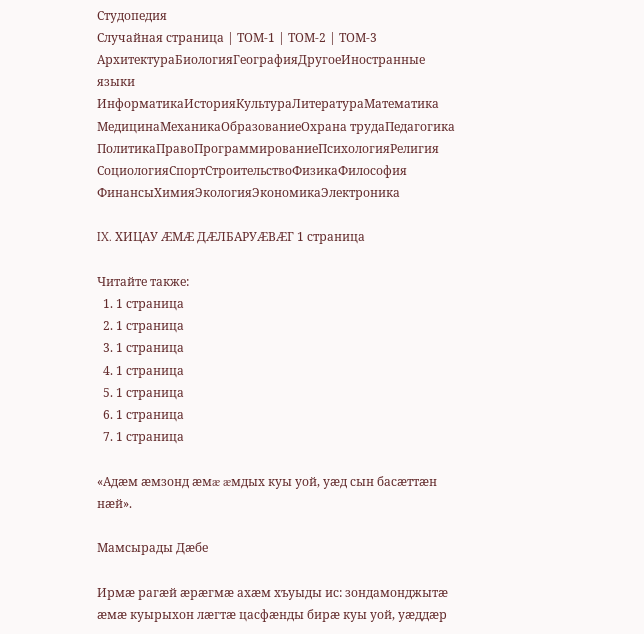Студопедия
Случайная страница | ТОМ-1 | ТОМ-2 | ТОМ-3
АрхитектураБиологияГеографияДругоеИностранные языки
ИнформатикаИсторияКультураЛитератураМатематика
МедицинаМеханикаОбразованиеОхрана трудаПедагогика
ПолитикаПравоПрограммированиеПсихологияРелигия
СоциологияСпортСтроительствоФизикаФилософия
ФинансыХимияЭкологияЭкономикаЭлектроника

IX. ХИЦАУ ÆМÆ ДÆЛБАРУÆВÆГ 1 страница

Читайте также:
  1. 1 страница
  2. 1 страница
  3. 1 страница
  4. 1 страница
  5. 1 страница
  6. 1 страница
  7. 1 страница

«Адæм æмзонд æмæ æмдых куы уой, уæд сын басæттæн нæй».

Мамсырады Дæбе

Ирмæ рагæй æрæгмæ ахæм хъуыды ис: зондамонджытæ æмæ куырыхон лæгтæ цасфæнды бирæ куы уой, уæддæр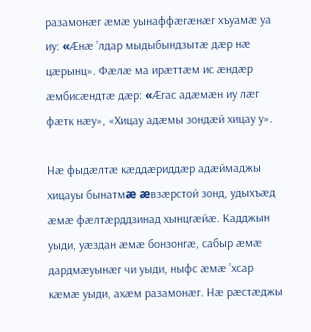разамонæг æмæ уынаффæгæнæг хъуамæ уа иу: «Æнæ ’лдар мыдыбындзытæ дæр нæ цæрынц». Фæлæ ма ирæттæм ис æндæр æмбисæндтæ дæр: «Æгас адæмæн иу лæг фæтк нæу», «Хицау адæмы зондæй хицау у».

Нæ фыдæлтæ кæддæриддæр адæймаджы хицауы бынатмæ æвзæрстой зонд, удыхъæд æмæ фæлтæрддзинад хынцгæйæ. Кадджын уыди, уæздан æмæ бонзонгæ, сабыр æмæ дардмæуынæг чи уыди, ныфс æмæ ’хсар кæмæ уыди, ахæм разамонæг. Нæ рæстæджы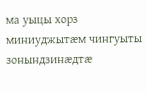ма уыцы хорз миниуджытæм чингуыты зонындзинæдтæ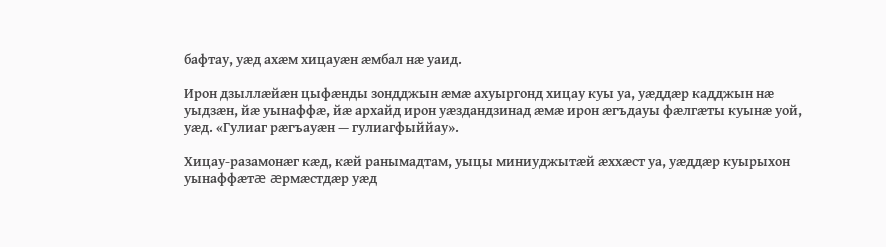бафтау, уæд ахæм хицауæн æмбал нæ уаид.

Ирон дзыллæйæн цыфæнды зондджын æмæ ахуыргонд хицау куы уа, уæддæр кадджын нæ уыдзæн, йæ уынаффæ, йæ архайд ирон уæздандзинад æмæ ирон æгъдауы фæлгæты куынæ уой, уæд. «Гулиаг рæгъауæн — гулиагфыййау».

Хицау-разамонæг кæд, кæй ранымадтам, уыцы миниуджытæй æххæст уа, уæддæр куырыхон уынаффæтæ æрмæстдæр уæд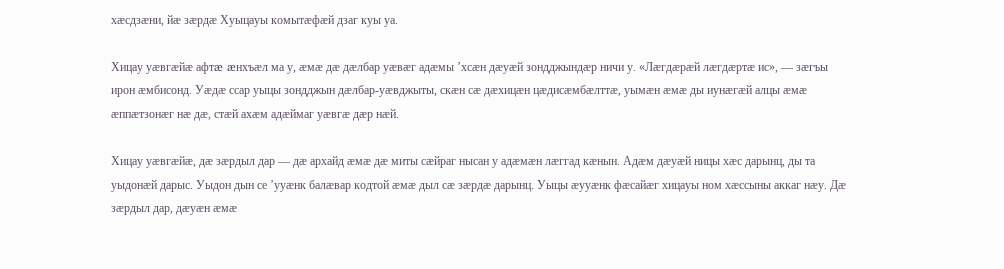хæсдзæни, йæ зæрдæ Хуыцауы комытæфæй дзаг куы уа.

Хицау уæвгæйæ афтæ æнхъæл ма у, æмæ дæ дæлбар уæвæг адæмы ’хсæн дæуæй зондджындæр ничи у. «Лæгдæрæй лæгдæртæ ис», — зæгъы ирон æмбисонд. Уæдæ ссар уыцы зондджын дæлбар-уæвджыты, скæн сæ дæхицæн цæдисæмбæлттæ, уымæн æмæ ды иунæгæй алцы æмæ æппæтзонæг нæ дæ, стæй ахæм адæймаг уæвгæ дæр нæй.

Хицау уæвгæйæ, дæ зæрдыл дар — дæ архайд æмæ дæ миты сæйраг нысан у адæмæн лæггад кæнын. Адæм дæуæй ницы хæс дарынц, ды та уыдонæй дарыс. Уыдон дын се ’ууæнк балæвар кодтой æмæ дыл сæ зæрдæ дарынц. Уыцы æууæнк фæсайæг хицауы ном хæссыны аккаг нæу. Дæ зæрдыл дар, дæуæн æмæ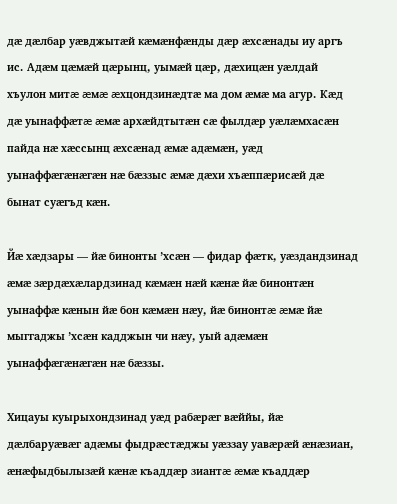дæ дæлбар уæвджытæй кæмæнфæнды дæр æхсæнады иу аргъ ис. Адæм цæмæй цæрынц, уымæй цæр, дæхицæн уæлдай хъулон митæ æмæ æхцондзинæдтæ ма дом æмæ ма агур. Кæд дæ уынаффæтæ æмæ архæйдтытæн сæ фылдæр уæлæмхасæн пайда нæ хæссынц æхсæнад æмæ адæмæн, уæд уынаффæгæнæгæн нæ бæззыс æмæ дæхи хъæппæрисæй дæ бынат суæгъд кæн.

Йæ хæдзары — йæ бинонты ’хсæн — фидар фæтк, уæздандзинад æмæ зæрдæхæлардзинад кæмæн нæй кæнæ йæ бинонтæн уынаффæ кæнын йæ бон кæмæн нæу, йæ бинонтæ æмæ йæ мыггаджы ’хсæн кадджын чи нæу, уый адæмæн уынаффæгæнæгæн нæ бæззы.

Хицауы куырыхондзинад уæд рабæрæг вæййы, йæ дæлбаруæвæг адæмы фыдрæстæджы уæззау уавæрæй æнæзиан, æнæфыдбылызæй кæнæ къаддæр зиантæ æмæ къаддæр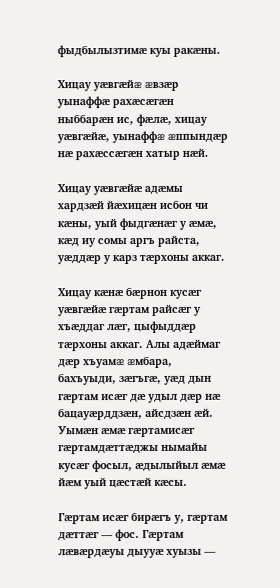фыдбылызтимæ куы ракæны.

Хицау уæвгæйæ æвзæр уынаффæ рахæсæгæн ныббарæн ис, фæлæ, хицау уæвгæйæ, уынаффæ æппындæр нæ рахæссæгæн хатыр нæй.

Хицау уæвгæйæ адæмы хардзæй йæхицæн исбон чи кæны, уый фыдгæнæг у æмæ, кæд иу сомы аргъ райста, уæддæр у карз тæрхоны аккаг.

Хицау кæнæ бæрнон кусæг уæвгæйæ гæртам райсæг у хъæддаг лæг, цыфыддæр тæрхоны аккаг. Алы адæймаг дæр хъуамæ æмбара, бахъуыди, зæгъгæ, уæд дын гæртам исæг дæ удыл дæр нæ бацауæрддзæн, айсдзæн æй. Уымæн æмæ гæртамисæг гæртамдæттæджы нымайы кусæг фосыл, æдылыйыл æмæ йæм уый цæстæй кæсы.

Гæртам исæг бирæгъ у, гæртам дæттæг — фос. Гæртам лæвæрдæуы дыууæ хуызы —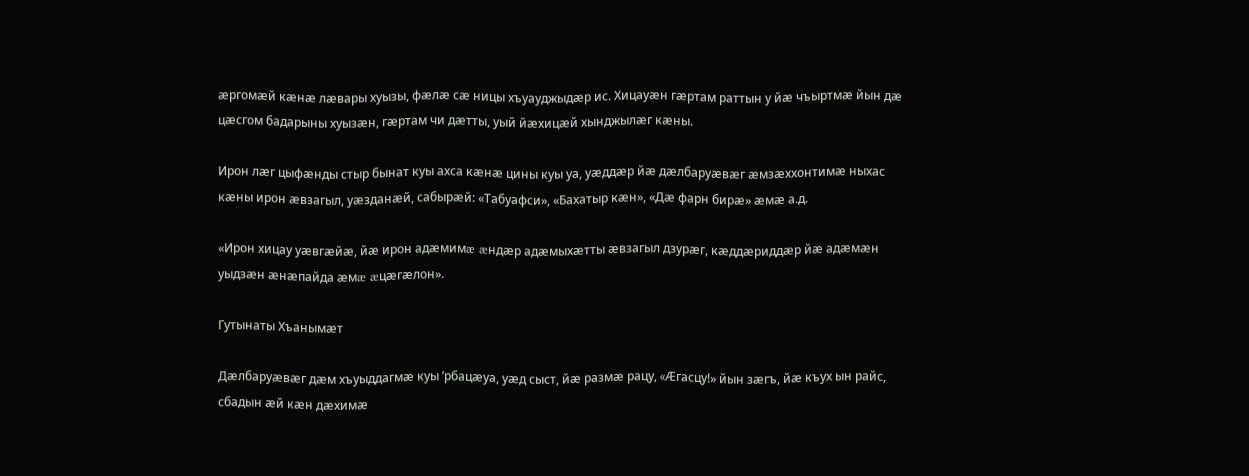æргомæй кæнæ лæвары хуызы, фæлæ сæ ницы хъуауджыдæр ис. Хицауæн гæртам раттын у йæ чъыртмæ йын дæ цæсгом бадарыны хуызæн, гæртам чи дæтты, уый йæхицæй хынджылæг кæны.

Ирон лæг цыфæнды стыр бынат куы ахса кæнæ цины куы уа, уæддæр йæ дæлбаруæвæг æмзæххонтимæ ныхас кæны ирон æвзагыл, уæзданæй, сабырæй: «Табуафси», «Бахатыр кæн», «Дæ фарн бирæ» æмæ а.д.

«Ирон хицау уæвгæйæ, йæ ирон адæмимæ æндæр адæмыхæтты æвзагыл дзурæг, кæддæриддæр йæ адæмæн уыдзæн æнæпайда æмæ æцæгæлон».

Гутынаты Хъанымæт

Дæлбаруæвæг дæм хъуыддагмæ куы ’рбацæуа, уæд сыст, йæ размæ рацу, «Æгасцу!» йын зæгъ, йæ къух ын райс, сбадын æй кæн дæхимæ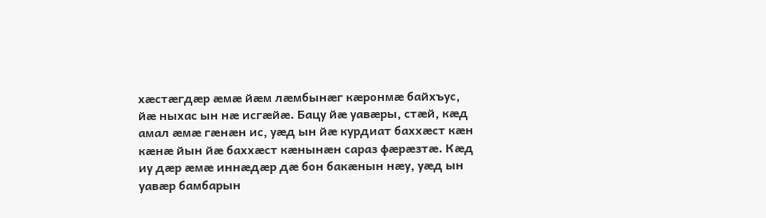хæстæгдæр æмæ йæм лæмбынæг кæронмæ байхъус, йæ ныхас ын нæ исгæйæ. Бацу йæ уавæры, стæй, кæд амал æмæ гæнæн ис, уæд ын йæ курдиат баххæст кæн кæнæ йын йæ баххæст кæнынæн сараз фæрæзтæ. Кæд иу дæр æмæ иннæдæр дæ бон бакæнын нæу, уæд ын уавæр бамбарын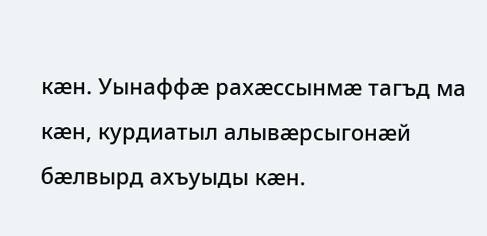кæн. Уынаффæ рахæссынмæ тагъд ма кæн, курдиатыл алывæрсыгонæй бæлвырд ахъуыды кæн.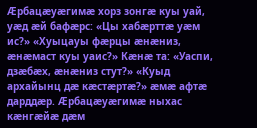Æрбацæуæгимæ хорз зонгæ куы уай, уæд æй бафæрс: «Цы хабæрттæ уæм ис?» «Хуыцауы фæрцы æнæниз, æнæмаст куы уаис?» Кæнæ та: «Уаспи, дзæбæх, æнæниз стут?» «Куыд архайынц дæ кæстæртæ?» æмæ афтæ дарддæр. Æрбацæуæгимæ ныхас кæнгæйæ дæм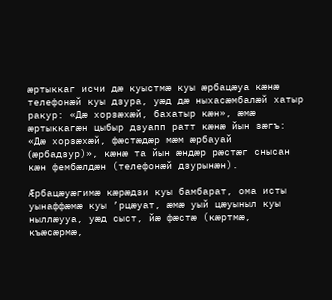æртыккаг исчи дæ куыстмæ куы æрбацæуа кæнæ телефонæй куы дзура, уæд дæ ныхасæмбалæй хатыр ракур: «Дæ хорзæхæй, бахатыр кæн», æмæ æртыккагæн цыбыр дзуапп ратт кæнæ йын зæгъ: «Дæ хорзæхæй, фæстæдæр мæм æрбауай (æрбадзур)», кæнæ та йын æндæр рæстæг снысан кæн фембæлдæн (телефонæй дзурынæн).

Æрбацæуæгимæ кæрæдзи куы бамбарат, ома исты уынаффæмæ куы ’рцæуат, æмæ уый цæуыныл куы ныллæууа, уæд сыст, йæ фæстæ (кæртмæ, къæсæрмæ,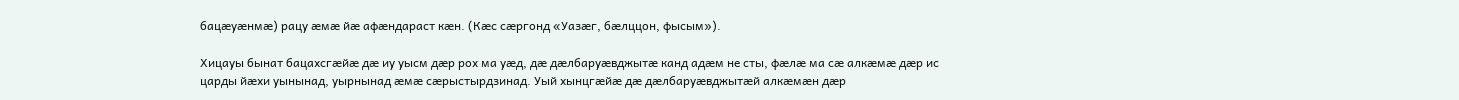бацæуæнмæ) рацу æмæ йæ афæндараст кæн. (Кæс сæргонд «Уазæг, бæлццон, фысым»).

Хицауы бынат бацахсгæйæ дæ иу уысм дæр рох ма уæд, дæ дæлбаруæвджытæ канд адæм не сты, фæлæ ма сæ алкæмæ дæр ис царды йæхи уынынад, уырнынад æмæ сæрыстырдзинад. Уый хынцгæйæ дæ дæлбаруæвджытæй алкæмæн дæр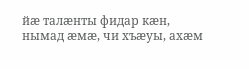йæ талæнты фидар кæн, нымад æмæ, чи хъæуы, ахæм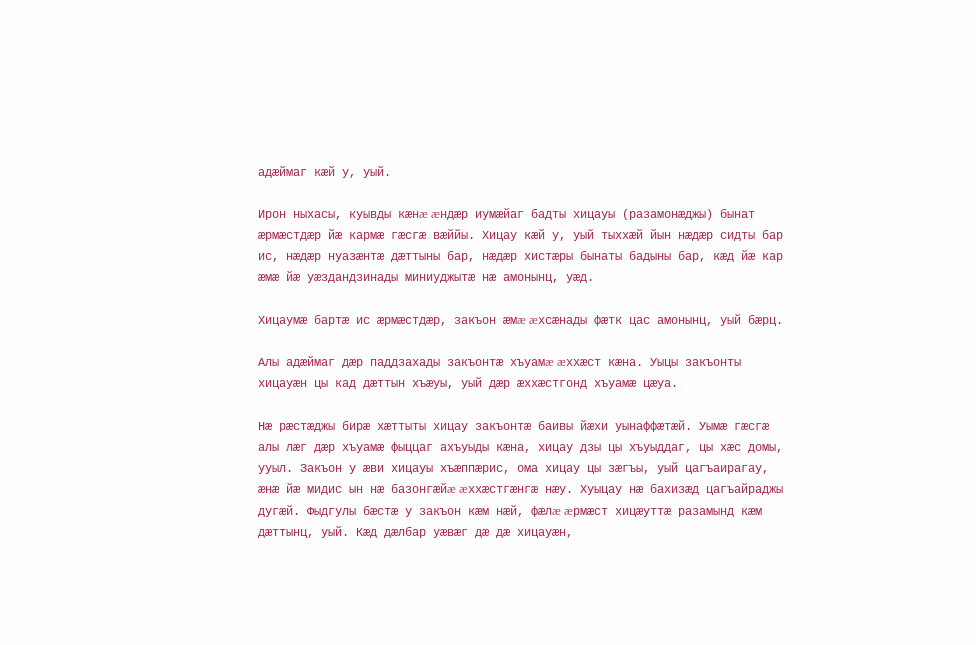адæймаг кæй у, уый.

Ирон ныхасы, куывды кæнæ æндæр иумæйаг бадты хицауы (разамонæджы) бынат æрмæстдæр йæ кармæ гæсгæ вæййы. Хицау кæй у, уый тыххæй йын нæдæр сидты бар ис, нæдæр нуазæнтæ дæттыны бар, нæдæр хистæры бынаты бадыны бар, кæд йæ кар æмæ йæ уæздандзинады миниуджытæ нæ амонынц, уæд.

Хицаумæ бартæ ис æрмæстдæр, закъон æмæ æхсæнады фæтк цас амонынц, уый бæрц.

Алы адæймаг дæр паддзахады закъонтæ хъуамæ æххæст кæна. Уыцы закъонты хицауæн цы кад дæттын хъæуы, уый дæр æххæстгонд хъуамæ цæуа.

Нæ рæстæджы бирæ хæттыты хицау закъонтæ баивы йæхи уынаффæтæй. Уымæ гæсгæ алы лæг дæр хъуамæ фыццаг ахъуыды кæна, хицау дзы цы хъуыддаг, цы хæс домы, ууыл. Закъон у æви хицауы хъæппæрис, ома хицау цы зæгъы, уый цагъаирагау, æнæ йæ мидис ын нæ базонгæйæ æххæстгæнгæ нæу. Хуыцау нæ бахизæд цагъайраджы дугæй. Фыдгулы бæстæ у закъон кæм нæй, фæлæ æрмæст хицæуттæ разамынд кæм дæттынц, уый. Кæд дæлбар уæвæг дæ дæ хицауæн,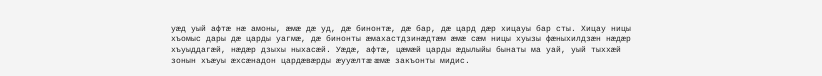уæд уый афтæ нæ амоны, æмæ дæ уд, дæ бинонтæ, дæ бар, дæ цард дæр хицауы бар сты. Хицау ницы хъомыс дары дæ царды уагмæ, дæ бинонты æмахастдзинæдтæм æмæ сæм ницы хуызы фæныхилдзæн нæдæр хъуыддагæй, нæдæр дзыхы ныхасæй. Уæдæ, афтæ, цæмæй царды æдылыйы бынаты ма уай, уый тыххæй зонын хъæуы æхсæнадон цардæвæрды æууæлтæ æмæ закъонты мидис.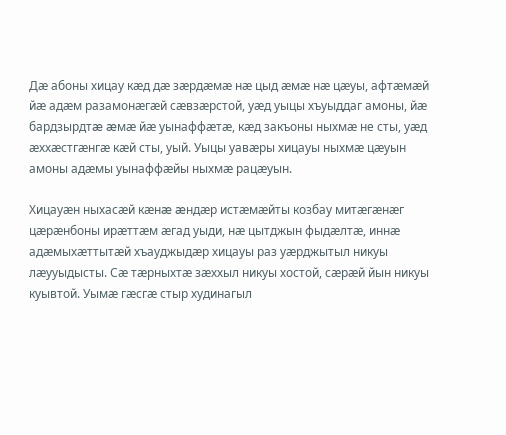Дæ абоны хицау кæд дæ зæрдæмæ нæ цыд æмæ нæ цæуы, афтæмæй йæ адæм разамонæгæй сæвзæрстой, уæд уыцы хъуыддаг амоны, йæ бардзырдтæ æмæ йæ уынаффæтæ, кæд закъоны ныхмæ не сты, уæд æххæстгæнгæ кæй сты, уый. Уыцы уавæры хицауы ныхмæ цæуын амоны адæмы уынаффæйы ныхмæ рацæуын.

Хицауæн ныхасæй кæнæ æндæр истæмæйты козбау митæгæнæг цæрæнбоны ирæттæм æгад уыди, нæ цытджын фыдæлтæ, иннæ адæмыхæттытæй хъауджыдæр хицауы раз уæрджытыл никуы лæууыдысты. Сæ тæрныхтæ зæххыл никуы хостой, сæрæй йын никуы куывтой. Уымæ гæсгæ стыр худинагыл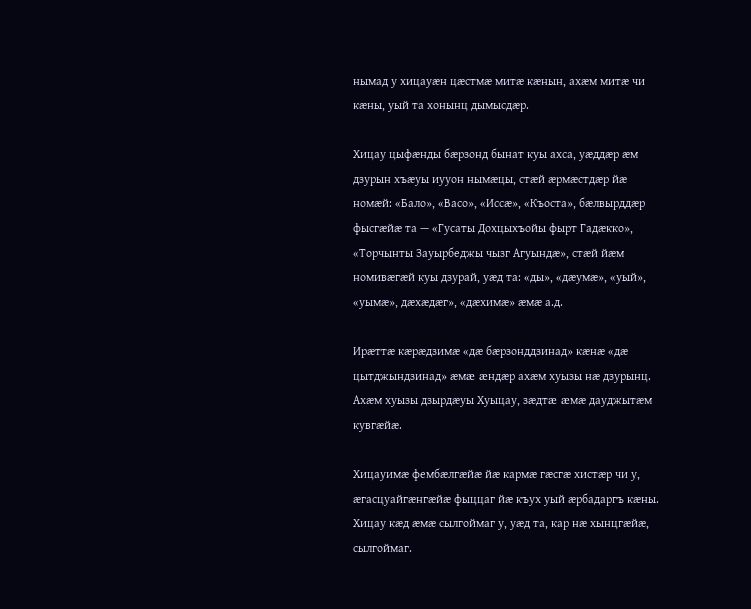нымад у хицауæн цæстмæ митæ кæнын, ахæм митæ чи кæны, уый та хонынц дымысдæр.

Хицау цыфæнды бæрзонд бынат куы ахса, уæддæр æм дзурын хъæуы иууон нымæцы, стæй æрмæстдæр йæ номæй: «Бало», «Васо», «Иссæ», «Къоста», бæлвырддæр фысгæйæ та — «Гусаты Дохцыхъойы фырт Гадæкко», «Торчынты Зауырбеджы чызг Агуындæ», стæй йæм номивæгæй куы дзурай, уæд та: «ды», «дæумæ», «уый», «уымæ», дæхæдæг», «дæхимæ» æмæ а.д.

Ирæттæ кæрæдзимæ «дæ бæрзонддзинад» кæнæ «дæ цытджындзинад» æмæ æндæр ахæм хуызы нæ дзурынц. Ахæм хуызы дзырдæуы Хуыцау, зæдтæ æмæ дауджытæм кувгæйæ.

Хицауимæ фембæлгæйæ йæ кармæ гæсгæ хистæр чи у, æгасцуайгæнгæйæ фыццаг йæ къух уый æрбадаргъ кæны. Хицау кæд æмæ сылгоймаг у, уæд та, кар нæ хынцгæйæ, сылгоймаг.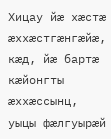Хицау йæ хæстæ æххæстгæнгæйæ, кæд, йæ бартæ кæйонгты æххæссынц, уыцы фæлгуырæй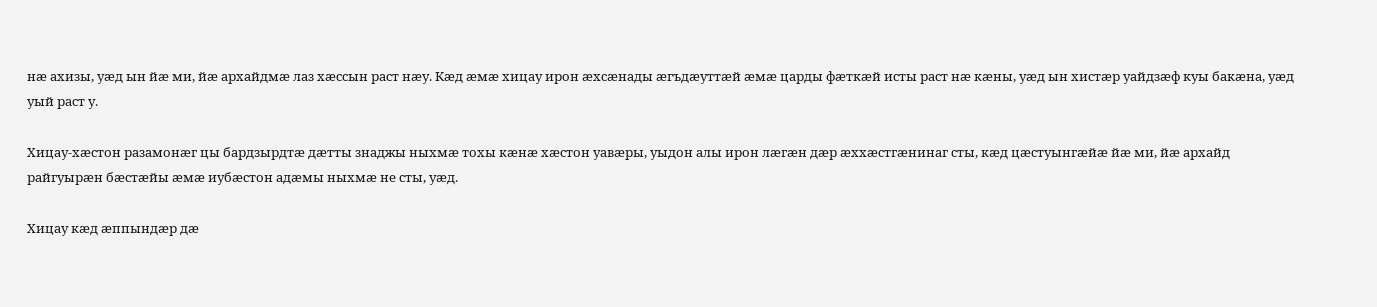нæ ахизы, уæд ын йæ ми, йæ архайдмæ лаз хæссын раст нæу. Кæд æмæ хицау ирон æхсæнады æгъдæуттæй æмæ царды фæткæй исты раст нæ кæны, уæд ын хистæр уайдзæф куы бакæна, уæд уый раст у.

Хицау-хæстон разамонæг цы бардзырдтæ дæтты знаджы ныхмæ тохы кæнæ хæстон уавæры, уыдон алы ирон лæгæн дæр æххæстгæнинаг сты, кæд цæстуынгæйæ йæ ми, йæ архайд райгуырæн бæстæйы æмæ иубæстон адæмы ныхмæ не сты, уæд.

Хицау кæд æппындæр дæ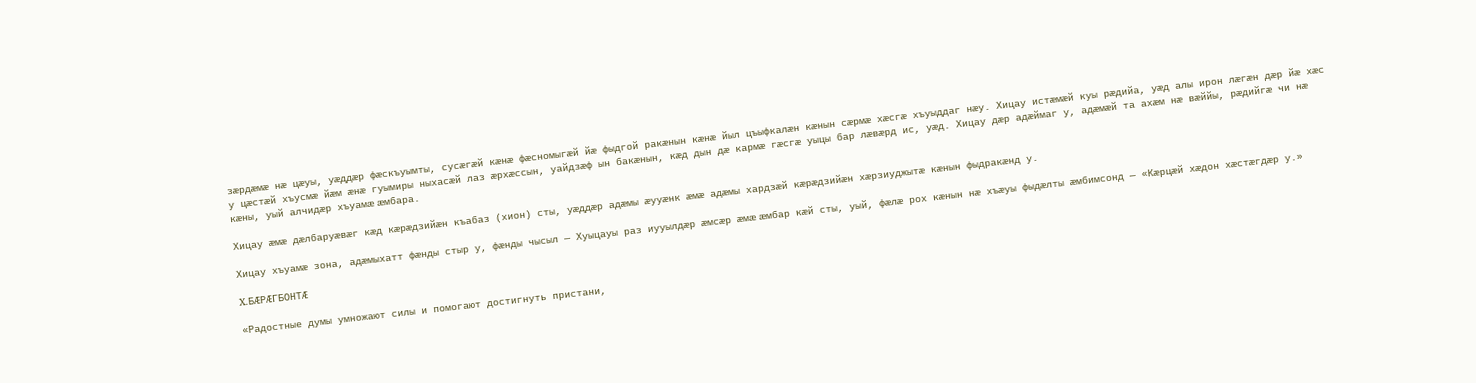зæрдæмæ нæ цæуы, уæддæр фæскъуымты, сусæгæй кæнæ фæсномыгæй йæ фыдгой ракæнын кæнæ йыл цъыфкалæн кæнын сæрмæ хæсгæ хъуыддаг нæу. Хицау истæмæй куы рæдийа, уæд алы ирон лæгæн дæр йæ хæс у цæстæй хъусмæ йæм æнæ гуымиры ныхасæй лаз æрхæссын, уайдзæф ын бакæнын, кæд дын дæ кармæ гæсгæ уыцы бар лæвæрд ис, уæд. Хицау дæр адæймаг у, адæмæй та ахæм нæ вæййы, рæдийгæ чи нæ кæны, уый алчидæр хъуамæ æмбара.

Хицау æмæ дæлбаруæвæг кæд кæрæдзийæн къабаз (хион) сты, уæддæр адæмы æууæнк æмæ адæмы хардзæй кæрæдзийæн хæрзиуджытæ кæнын фыдракæнд у.

Хицау хъуамæ зона, адæмыхатт фæнды стыр у, фæнды чысыл — Хуыцауы раз иууылдæр æмсæр æмæ æмбар кæй сты, уый, фæлæ рох кæнын нæ хъæуы фыдæлты æмбимсонд — «Кæрцæй хæдон хæстæгдæр у.»

X.БÆРÆГБОНТÆ

«Радостные думы умножают силы и помогают достигнуть пристани,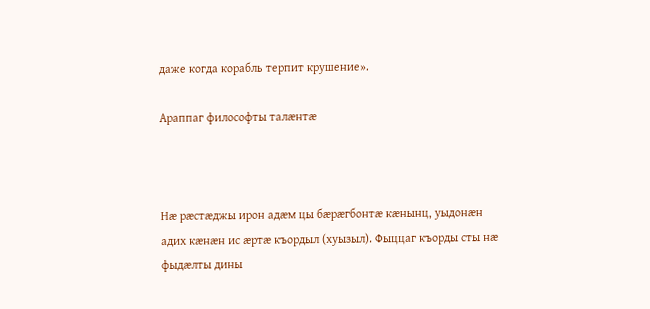даже когда корабль терпит крушение».

Араппаг философты талæнтæ



Нæ рæстæджы ирон адæм цы бæрæгбонтæ кæнынц, уыдонæн адих кæнæн ис æртæ къордыл (хуызыл). Фыццаг къорды сты нæ фыдæлты дины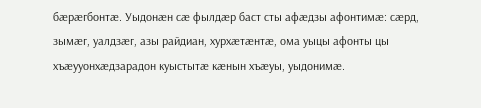бæрæгбонтæ. Уыдонæн сæ фылдæр баст сты афæдзы афонтимæ: сæрд, зымæг, уалдзæг, азы райдиан, хурхæтæнтæ, ома уыцы афонты цы хъæууонхæдзарадон куыстытæ кæнын хъæуы, уыдонимæ.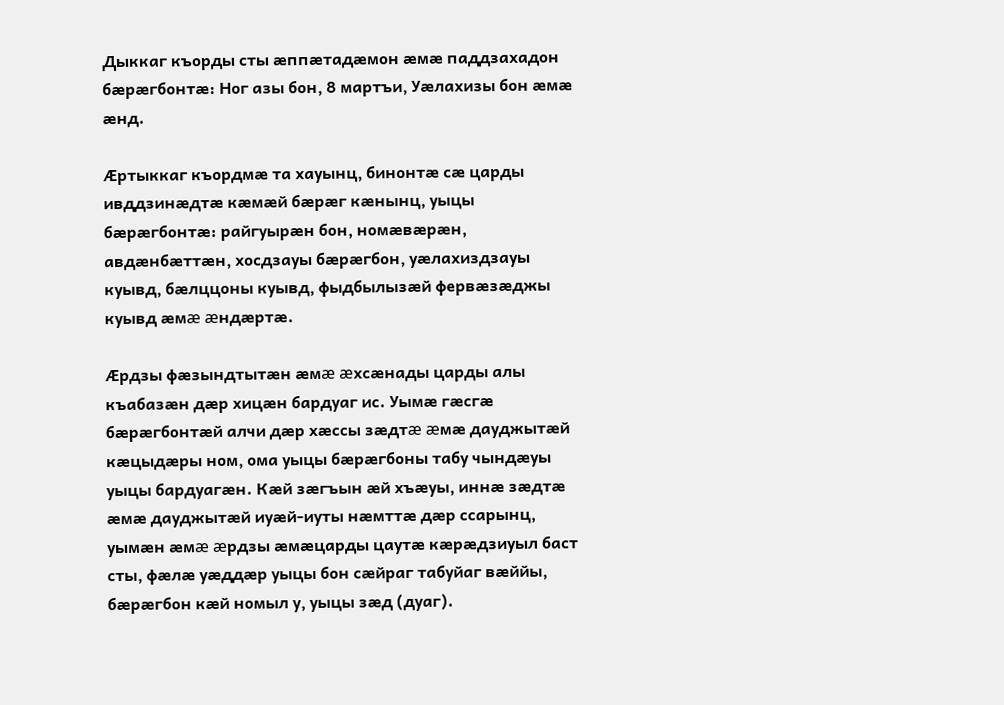Дыккаг къорды сты æппæтадæмон æмæ паддзахадон бæрæгбонтæ: Ног азы бон, 8 мартъи, Уæлахизы бон æмæ æнд.

Æртыккаг къордмæ та хауынц, бинонтæ сæ царды ивддзинæдтæ кæмæй бæрæг кæнынц, уыцы бæрæгбонтæ: райгуырæн бон, номæвæрæн, авдæнбæттæн, хосдзауы бæрæгбон, уæлахиздзауы куывд, бæлццоны куывд, фыдбылызæй фервæзæджы куывд æмæ æндæртæ.

Æрдзы фæзындтытæн æмæ æхсæнады царды алы къабазæн дæр хицæн бардуаг ис. Уымæ гæсгæ бæрæгбонтæй алчи дæр хæссы зæдтæ æмæ дауджытæй кæцыдæры ном, ома уыцы бæрæгбоны табу чындæуы уыцы бардуагæн. Кæй зæгъын æй хъæуы, иннæ зæдтæ æмæ дауджытæй иуæй-иуты нæмттæ дæр ссарынц, уымæн æмæ æрдзы æмæцарды цаутæ кæрæдзиуыл баст сты, фæлæ уæддæр уыцы бон сæйраг табуйаг вæййы, бæрæгбон кæй номыл у, уыцы зæд (дуаг).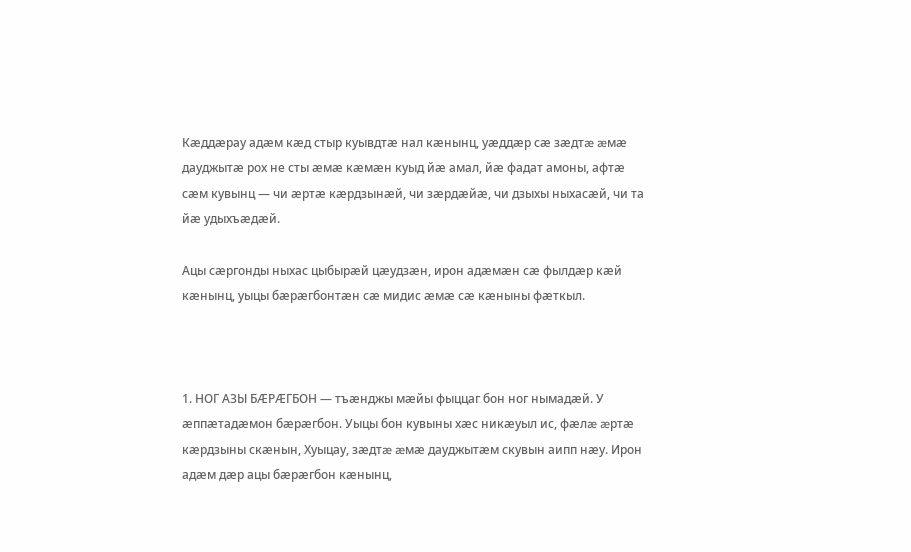Кæддæрау адæм кæд стыр куывдтæ нал кæнынц, уæддæр сæ зæдтæ æмæ дауджытæ рох не сты æмæ кæмæн куыд йæ амал, йæ фадат амоны, афтæ сæм кувынц — чи æртæ кæрдзынæй, чи зæрдæйæ, чи дзыхы ныхасæй, чи та йæ удыхъæдæй.

Ацы сæргонды ныхас цыбырæй цæудзæн, ирон адæмæн сæ фылдæр кæй кæнынц, уыцы бæрæгбонтæн сæ мидис æмæ сæ кæныны фæткыл.



1. НОГ АЗЫ БÆРÆГБОН — тъæнджы мæйы фыццаг бон ног нымадæй. У æппæтадæмон бæрæгбон. Уыцы бон кувыны хæс никæуыл ис, фæлæ æртæ кæрдзыны скæнын, Хуыцау, зæдтæ æмæ дауджытæм скувын аипп нæу. Ирон адæм дæр ацы бæрæгбон кæнынц,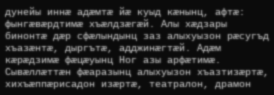дунейы иннæ адæмтæ йæ куыд кæнынц, афтæ: фынгæвæрдтимæ хъæлдзæгæй. Алы хæдзары бинонтæ дæр сфæлындынц заз алыхуызон рæсугъд хъазæнтæ, дыргътæ, адджинæгтæй. Адæм кæрæдзимæ фæцæуынц Ног азы арфæтимæ. Сывæллæттæн фæаразынц алыхуызон хъазтизæртæ, хихъæппæрисадон изæртæ, театралон, драмон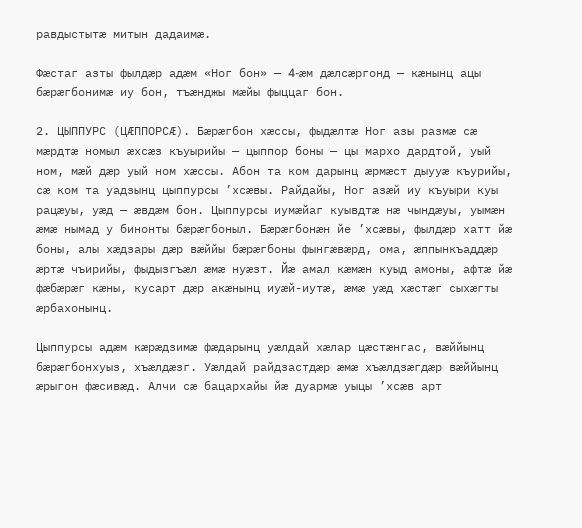равдыстытæ митын дадаимæ.

Фæстаг азты фылдæр адæм «Ног бон» — 4-æм дæлсæргонд — кæнынц ацы бæрæгбонимæ иу бон, тъæнджы мæйы фыццаг бон.

2. ЦЫППУРС (ЦÆППОРСÆ). Бæрæгбон хæссы, фыдæлтæ Ног азы размæ сæ мæрдтæ номыл æхсæз къуырийы — цыппор боны — цы мархо дардтой, уый ном, мæй дæр уый ном хæссы. Абон та ком дарынц æрмæст дыууæ къурийы, сæ ком та уадзынц цыппурсы ’хсæвы. Райдайы, Ног азæй иу къуыри куы рацæуы, уæд — æвдæм бон. Цыппурсы иумæйаг куывдтæ нæ чындæуы, уымæн æмæ нымад у бинонты бæрæгбоныл. Бæрæгбонæн йе ’хсæвы, фылдæр хатт йæ боны, алы хæдзары дæр вæййы бæрæгбоны фынгæвæрд, ома, æппынкъаддæр æртæ чъирийы, фыдызгъæл æмæ нуæзт. Йæ амал кæмæн куыд амоны, афтæ йæ фæбæрæг кæны, кусарт дæр акæнынц иуæй-иутæ, æмæ уæд хæстæг сыхæгты æрбахонынц.

Цыппурсы адæм кæрæдзимæ фæдарынц уæлдай хæлар цæстæнгас, вæййынц бæрæгбонхуыз, хъæлдæзг. Уæлдай райдзастдæр æмæ хъæлдзæгдæр вæййынц æрыгон фæсивæд. Алчи сæ бацархайы йæ дуармæ уыцы ’хсæв арт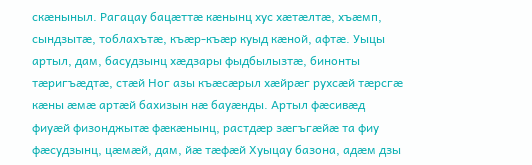скæныныл. Рагацау бацæттæ кæнынц хус хæтæлтæ, хъæмп, сындзытæ, тоблахътæ, къæр-къæр куыд кæной, афтæ. Уыцы артыл, дам, басудзынц хæдзары фыдбылызтæ, бинонты тæригъæдтæ, стæй Ног азы къæсæрыл хæйрæг рухсæй тæрсгæ кæны æмæ артæй бахизын нæ бауæнды. Артыл фæсивæд фиуæй физонджытæ фæкæнынц, растдæр зæгъгæйæ та фиу фæсудзынц, цæмæй, дам, йæ тæфæй Хуыцау базона, адæм дзы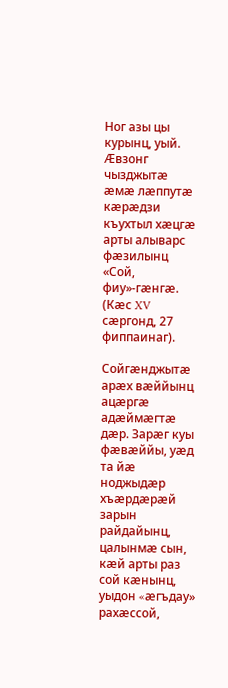Ног азы цы курынц, уый. Æвзонг чызджытæ æмæ лæппутæ кæрæдзи къухтыл хæцгæ арты алыварс фæзилынц «Сой, фиу»-гæнгæ. (Кæс XV сæргонд, 27 фиппаинаг).

Сойгæнджытæ арæх вæййынц ацæргæ адæймæгтæ дæр. Зарæг куы фæвæййы, уæд та йæ ноджыдæр хъæрдæрæй зарын райдайынц, цалынмæ сын, кæй арты раз сой кæнынц, уыдон «æгъдау» рахæссой,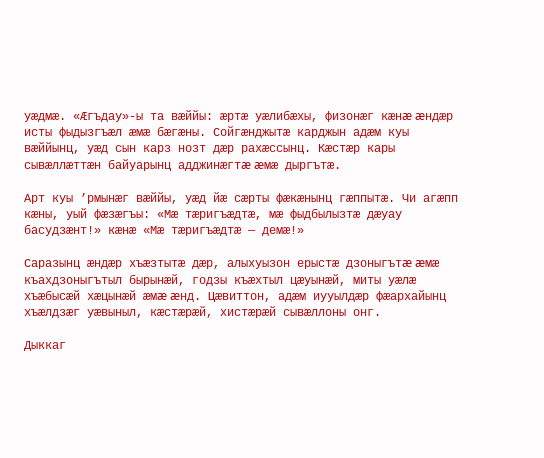уæдмæ. «Æгъдау»-ы та вæййы: æртæ уæлибæхы, физонæг кæнæ æндæр исты фыдызгъæл æмæ бæгæны. Сойгæнджытæ карджын адæм куы вæййынц, уæд сын карз нозт дæр рахæссынц. Кæстæр кары сывæллæттæн байуарынц адджинæгтæ æмæ дыргътæ.

Арт куы ’рмынæг вæййы, уæд йæ сæрты фæкæнынц гæппытæ. Чи агæпп кæны, уый фæзæгъы: «Мæ тæригъæдтæ, мæ фыдбылызтæ дæуау басудзæнт!» кæнæ «Мæ тæригъæдтæ — демæ!»

Саразынц æндæр хъæзтытæ дæр, алыхуызон ерыстæ дзоныгътæ æмæ къахдзоныгътыл бырынæй, годзы къæхтыл цæуынæй, миты уæлæ хъæбысæй хæцынæй æмæ æнд. Цæвиттон, адæм иууылдæр фæархайынц хъæлдзæг уæвыныл, кæстæрæй, хистæрæй сывæллоны онг.

Дыккаг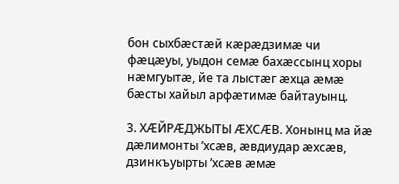бон сыхбæстæй кæрæдзимæ чи фæцæуы, уыдон семæ бахæссынц хоры нæмгуытæ, йе та лыстæг æхца æмæ бæсты хайыл арфæтимæ байтауынц.

3. ХÆЙРÆДЖЫТЫ ÆХСÆВ. Хонынц ма йæ дæлимонты ’хсæв, æвдиудар æхсæв, дзинкъуырты ’хсæв æмæ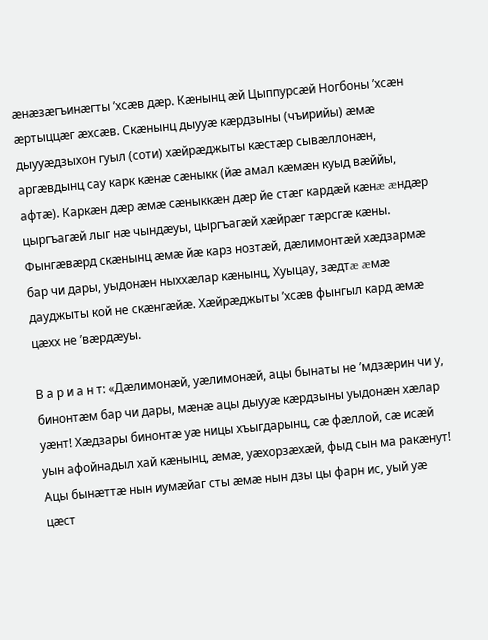æнæзæгъинæгты ’хсæв дæр. Кæнынц æй Цыппурсæй Ногбоны ’хсæн æртыццæг æхсæв. Скæнынц дыууæ кæрдзыны (чъирийы) æмæ дыууæдзыхон гуыл (соти) хæйрæджыты кæстæр сывæллонæн, аргæвдынц сау карк кæнæ сæныкк (йæ амал кæмæн куыд вæййы, афтæ). Каркæн дæр æмæ сæныккæн дæр йе стæг кардæй кæнæ æндæр цыргъагæй лыг нæ чындæуы, цыргъагæй хæйрæг тæрсгæ кæны. Фынгæвæрд скæнынц æмæ йæ карз нозтæй, дæлимонтæй хæдзармæ бар чи дары, уыдонæн ныххæлар кæнынц, Хуыцау, зæдтæ æмæ дауджыты кой не скæнгæйæ. Хæйрæджыты ’хсæв фынгыл кард æмæ цæхх не ’вæрдæуы.

В а р и а н т: «Дæлимонæй, уæлимонæй, ацы бынаты не ’мдзæрин чи у, бинонтæм бар чи дары, мæнæ ацы дыууæ кæрдзыны уыдонæн хæлар уæнт! Хæдзары бинонтæ уæ ницы хъыгдарынц, сæ фæллой, сæ исæй уын афойнадыл хай кæнынц, æмæ, уæхорзæхæй, фыд сын ма ракæнут! Ацы бынæттæ нын иумæйаг сты æмæ нын дзы цы фарн ис, уый уæ цæст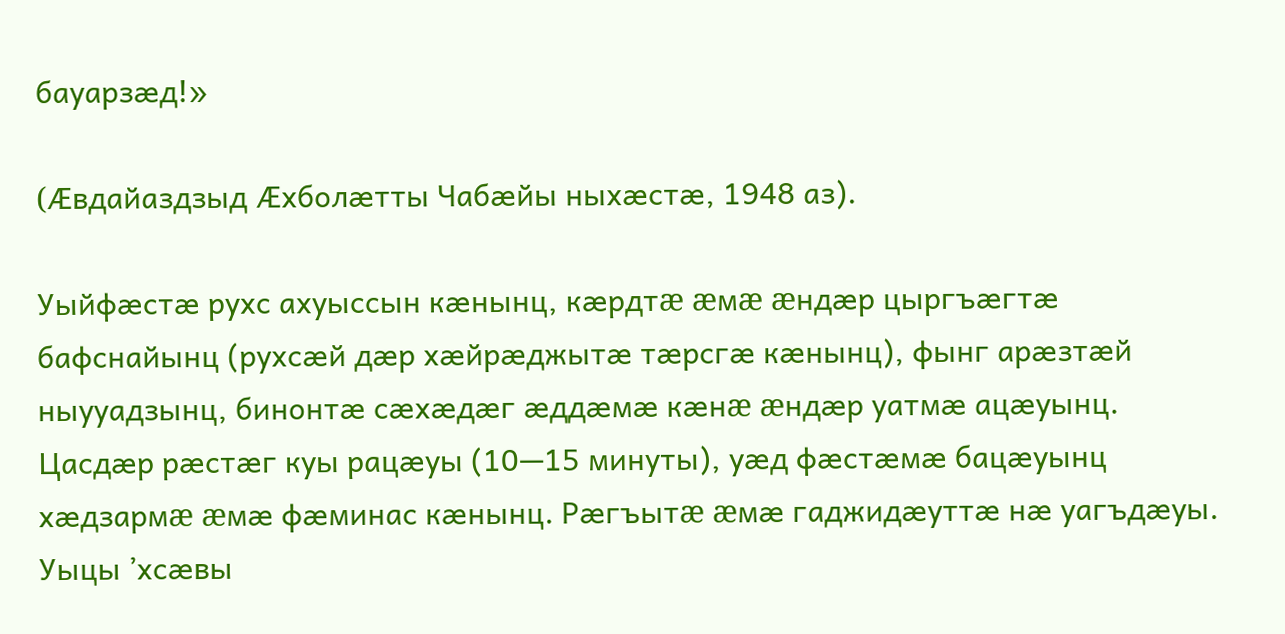бауарзæд!»

(Æвдайаздзыд Æхболæтты Чабæйы ныхæстæ, 1948 аз).

Уыйфæстæ рухс ахуыссын кæнынц, кæрдтæ æмæ æндæр цыргъæгтæ бафснайынц (рухсæй дæр хæйрæджытæ тæрсгæ кæнынц), фынг арæзтæй ныууадзынц, бинонтæ сæхæдæг æддæмæ кæнæ æндæр уатмæ ацæуынц. Цасдæр рæстæг куы рацæуы (10—15 минуты), уæд фæстæмæ бацæуынц хæдзармæ æмæ фæминас кæнынц. Рæгъытæ æмæ гаджидæуттæ нæ уагъдæуы. Уыцы ’хсæвы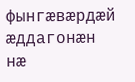фынгæвæрдæй æддагонæн нæ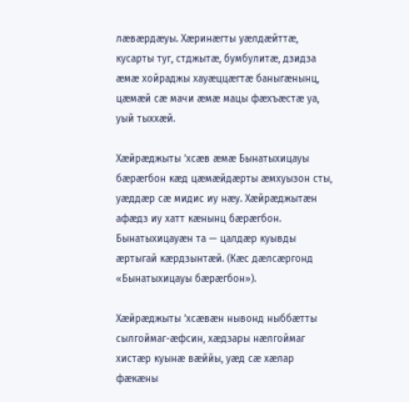лæвæрдæуы. Хæринæгты уæлдæйттæ, кусарты туг, стджытæ, бумбулитæ, дзидза æмæ хойраджы хауæццæгтæ баныгæнынц, цæмæй сæ мачи æмæ мацы фæхъæстæ уа, уый тыххæй.

Хæйрæджыты ’хсæв æмæ Бынатыхицауы бæрæгбон кæд цæмæйдæрты æмхуызон сты, уæддæр сæ мидис иу нæу. Хæйрæджытæн афæдз иу хатт кæнынц бæрæгбон. Бынатыхицауæн та — цалдæр куывды æртыгай кæрдзынтæй. (Кæс дæлсæргонд «Бынатыхицауы бæрæгбон»).

Хæйрæджыты ’хсæвæн нывонд ныббæтты сылгоймаг-æфсин, хæдзары нæлгоймаг хистæр куынæ вæййы, уæд сæ хæлар фæкæны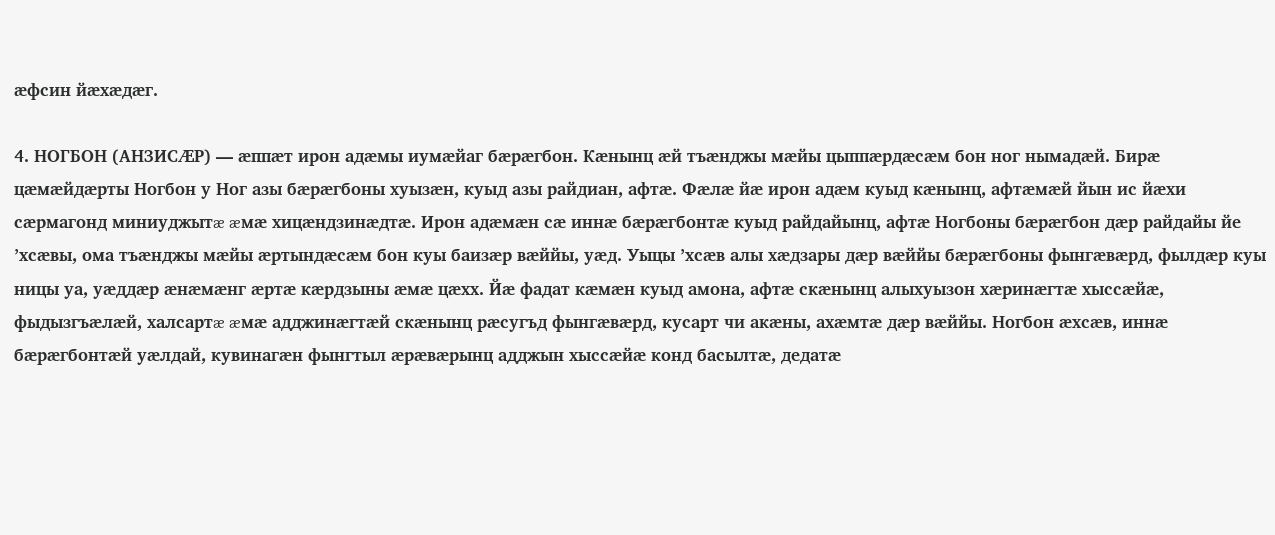æфсин йæхæдæг.

4. НОГБОН (АНЗИСÆР) — æппæт ирон адæмы иумæйаг бæрæгбон. Кæнынц æй тъæнджы мæйы цыппæрдæсæм бон ног нымадæй. Бирæ цæмæйдæрты Ногбон у Ног азы бæрæгбоны хуызæн, куыд азы райдиан, афтæ. Фæлæ йæ ирон адæм куыд кæнынц, афтæмæй йын ис йæхи сæрмагонд миниуджытæ æмæ хицæндзинæдтæ. Ирон адæмæн сæ иннæ бæрæгбонтæ куыд райдайынц, афтæ Ногбоны бæрæгбон дæр райдайы йе ’хсæвы, ома тъæнджы мæйы æртындæсæм бон куы баизæр вæййы, уæд. Уыцы ’хсæв алы хæдзары дæр вæййы бæрæгбоны фынгæвæрд, фылдæр куы ницы уа, уæддæр æнæмæнг æртæ кæрдзыны æмæ цæхх. Йæ фадат кæмæн куыд амона, афтæ скæнынц алыхуызон хæринæгтæ хыссæйæ, фыдызгъæлæй, халсартæ æмæ адджинæгтæй скæнынц рæсугъд фынгæвæрд, кусарт чи акæны, ахæмтæ дæр вæййы. Ногбон æхсæв, иннæ бæрæгбонтæй уæлдай, кувинагæн фынгтыл æрæвæрынц адджын хыссæйæ конд басылтæ, дедатæ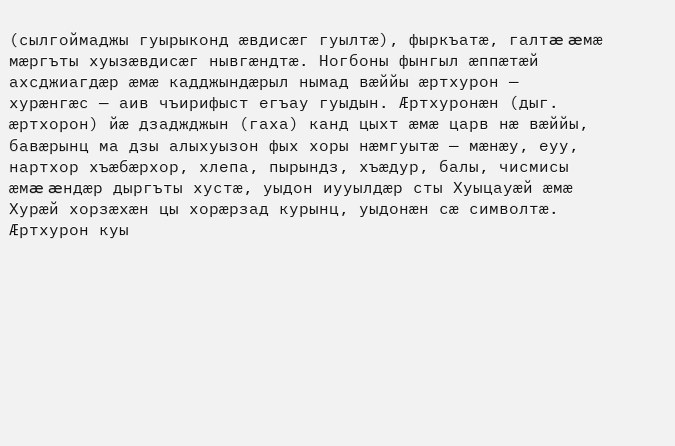(сылгоймаджы гуырыконд æвдисæг гуылтæ), фыркъатæ, галтæ æмæ мæргъты хуызæвдисæг нывгæндтæ. Ногбоны фынгыл æппæтæй ахсджиагдæр æмæ кадджындæрыл нымад вæййы æртхурон — хурæнгæс — аив чъирифыст егъау гуыдын. Æртхуронæн (дыг. æртхорон) йæ дзаджджын (гаха) канд цыхт æмæ царв нæ вæййы, бавæрынц ма дзы алыхуызон фых хоры нæмгуытæ — мæнæу, еуу, нартхор хъæбæрхор, хлепа, пырындз, хъæдур, балы, чисмисы æмæ æндæр дыргъты хустæ, уыдон иууылдæр сты Хуыцауæй æмæ Хурæй хорзæхæн цы хорæрзад курынц, уыдонæн сæ символтæ. Æртхурон куы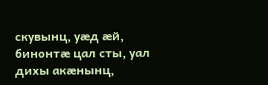скувынц, уæд æй, бинонтæ цал сты, уал дихы акæнынц,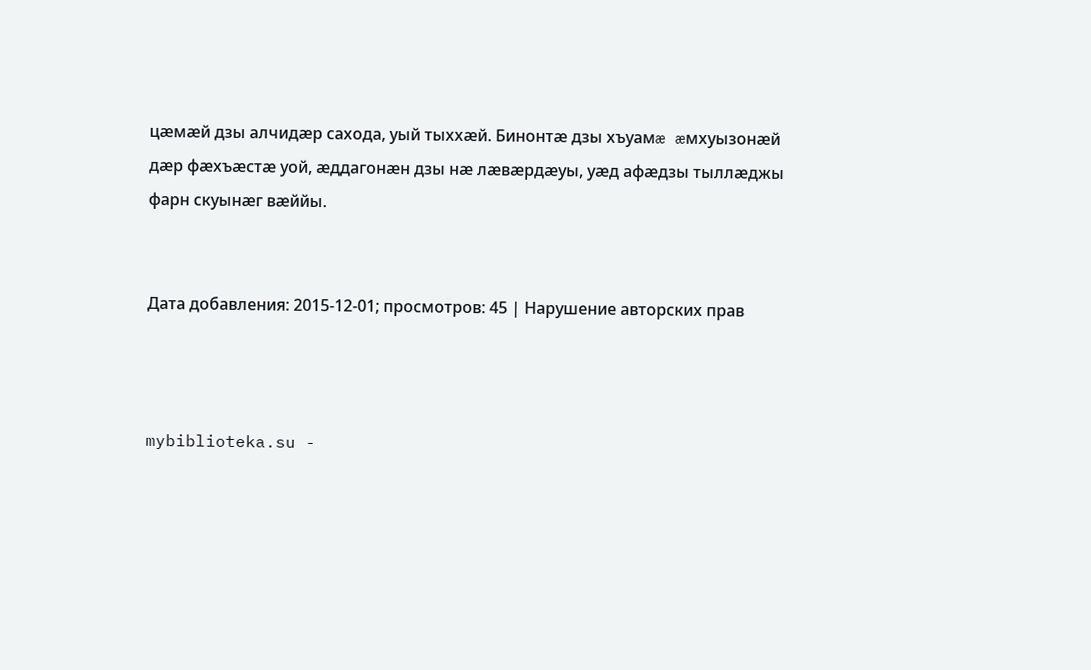цæмæй дзы алчидæр сахода, уый тыххæй. Бинонтæ дзы хъуамæ æмхуызонæй дæр фæхъæстæ уой, æддагонæн дзы нæ лæвæрдæуы, уæд афæдзы тыллæджы фарн скуынæг вæййы.


Дата добавления: 2015-12-01; просмотров: 45 | Нарушение авторских прав



mybiblioteka.su -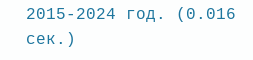2015-2024 год. (0.016 сек.)